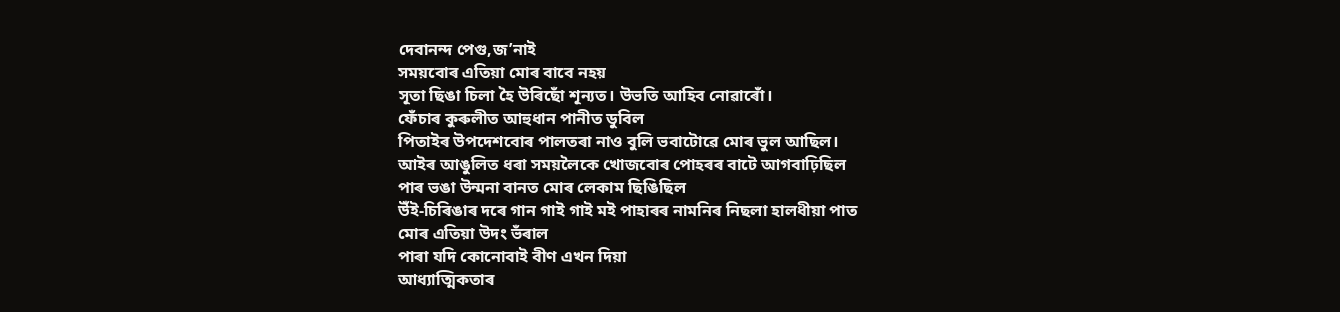দেবানন্দ পেগু,জ’নাই
সময়বোৰ এতিয়া মোৰ বাবে নহয়
সূতা ছিঙা চিলা হৈ উৰিছোঁ শূন্যত। উভতি আহিব নোৱাৰোঁ।
ফেঁচাৰ কুৰুলীত আহুধান পানীত ডুবিল
পিতাইৰ উপদেশবোৰ পালতৰা নাও বুলি ভবাটোৱে মোৰ ভুল আছিল।
আইৰ আঙুলিত ধৰা সময়লৈকে খোজবোৰ পোহৰৰ বাটে আগবাঢ়িছিল
পাৰ ভঙা উন্মনা বানত মোৰ লেকাম ছিঙিছিল
উঁই-চিৰিঙাৰ দৰে গান গাই গাই মই পাহাৰৰ নামনিৰ নিছলা হালধীয়া পাত
মোৰ এতিয়া উদং ভঁৰাল
পাৰা যদি কোনোবাই বীণ এখন দিয়া
আধ্যাত্মিকতাৰ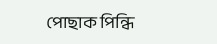পোছাক পিন্ধি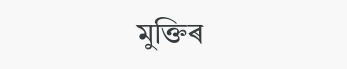মুক্তিৰ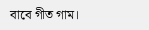বাবে গীত গাম।